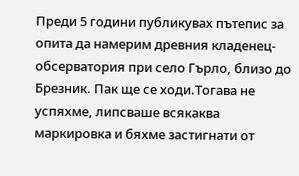Преди 5 години публикувах пътепис за опита да намерим древния кладенец-обсерватория при село Гърло, близо до Брезник. Пак ще се ходи.Тогава не успяхме, липсваше всякаква маркировка и бяхме застигнати от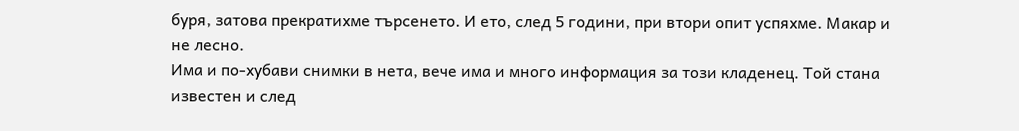буря, затова прекратихме търсенето. И ето, след 5 години, при втори опит успяхме. Макар и не лесно.
Има и по-хубави снимки в нета, вече има и много информация за този кладенец. Той стана известен и след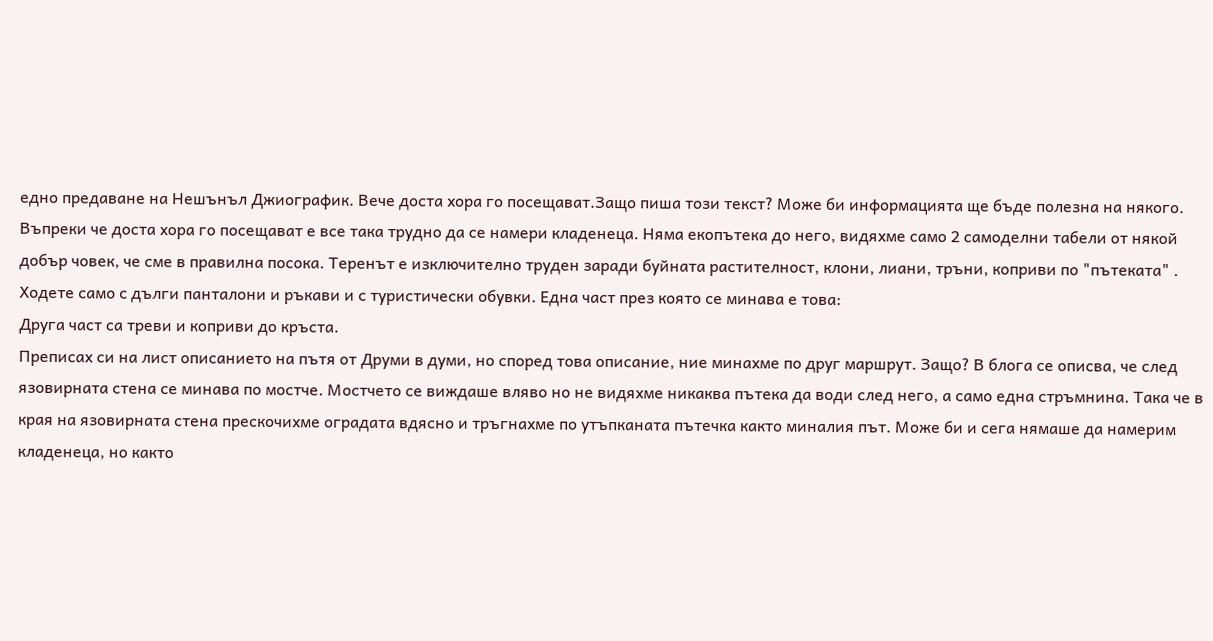едно предаване на Нешънъл Джиографик. Вече доста хора го посещават.Защо пиша този текст? Може би информацията ще бъде полезна на някого. Въпреки че доста хора го посещават е все така трудно да се намери кладенеца. Няма екопътека до него, видяхме само 2 самоделни табели от някой добър човек, че сме в правилна посока. Теренът е изключително труден заради буйната растителност, клони, лиани, тръни, коприви по "пътеката" . Ходете само с дълги панталони и ръкави и с туристически обувки. Една част през която се минава е това:
Друга част са треви и коприви до кръста.
Преписах си на лист описанието на пътя от Друми в думи, но според това описание, ние минахме по друг маршрут. Защо? В блога се описва, че след язовирната стена се минава по мостче. Мостчето се виждаше вляво но не видяхме никаква пътека да води след него, а само една стръмнина. Така че в края на язовирната стена прескочихме оградата вдясно и тръгнахме по утъпканата пътечка както миналия път. Може би и сега нямаше да намерим кладенеца, но както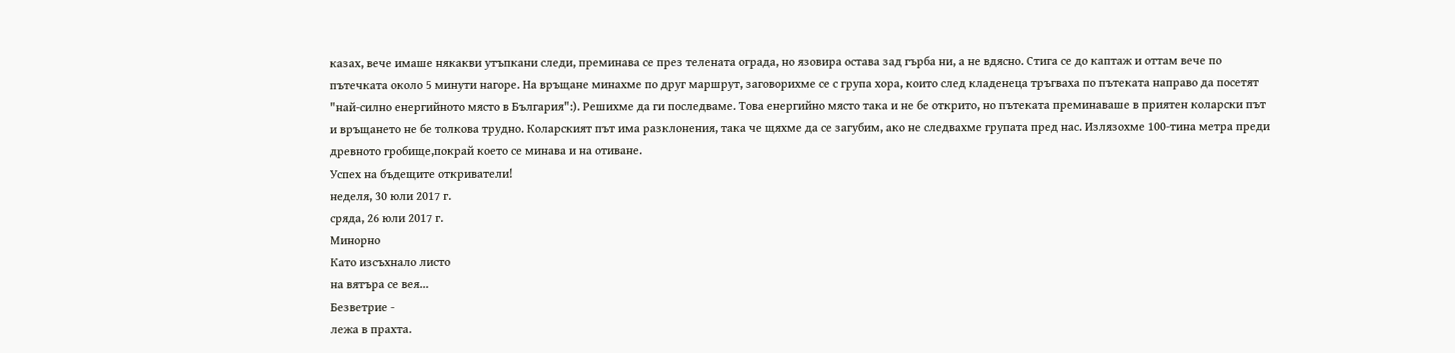казах, вече имаше някакви утъпкани следи, преминава се през телената ограда, но язовира остава зад гърба ни, а не вдясно. Стига се до каптаж и оттам вече по пътечката около 5 минути нагоре. На връщане минахме по друг маршрут, заговорихме се с група хора, които след кладенеца тръгваха по пътеката направо да посетят "най-силно енергийното място в България":). Решихме да ги последваме. Това енергийно място така и не бе открито, но пътеката преминаваше в приятен коларски път
и връщането не бе толкова трудно. Коларският път има разклонения, така че щяхме да се загубим, ако не следвахме групата пред нас. Излязохме 100-тина метра преди древното гробище,покрай което се минава и на отиване.
Успех на бъдещите откриватели!
неделя, 30 юли 2017 г.
сряда, 26 юли 2017 г.
Минорно
Като изсъхнало листо
на вятъра се вея...
Безветрие -
лежа в прахта.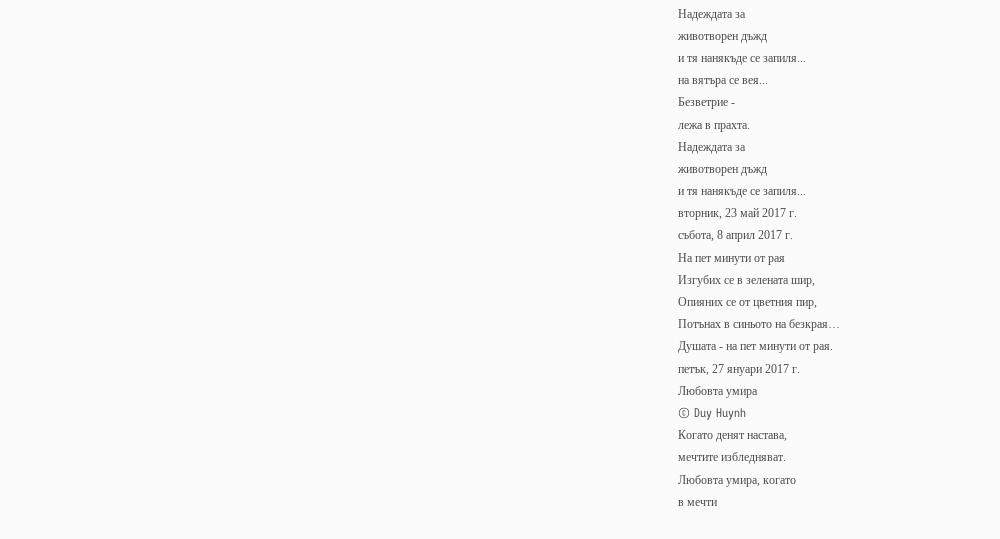Надеждата за
животворен дъжд
и тя нанякъде се запиля...
на вятъра се вея...
Безветрие -
лежа в прахта.
Надеждата за
животворен дъжд
и тя нанякъде се запиля...
вторник, 23 май 2017 г.
събота, 8 април 2017 г.
На пет минути от рая
Изгубих се в зелената шир,
Опияних се от цветния пир,
Потънах в синьото на безкрая…
Душата - на пет минути от рая.
петък, 27 януари 2017 г.
Любовта умира
© Duy Huynh
Когато денят настава,
мечтите избледняват.
Любовта умира, когато
в мечти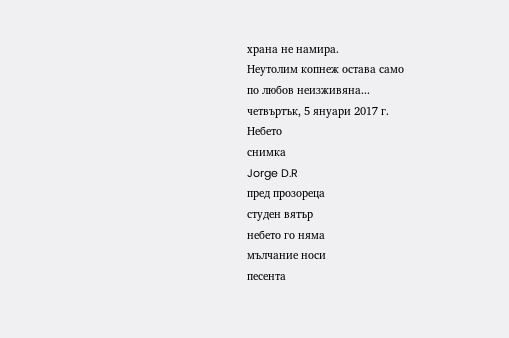храна не намира.
Неутолим копнеж остава само
по любов неизживяна...
четвъртък, 5 януари 2017 г.
Небето
снимка
Jorge D.R
пред прозореца
студен вятър
небето го няма
мълчание носи
песента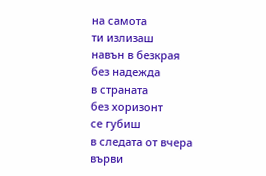на самота
ти излизаш
навън в безкрая
без надежда
в страната
без хоризонт
се губиш
в следата от вчера
върви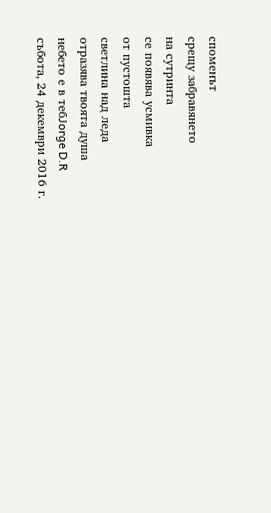споменът
срещу забравянето
на сутринта
се появява усмивка
от пустошта
светлина над леда
отразява твоята душа
небето е в тебJorge D.R
събота, 24 декември 2016 г.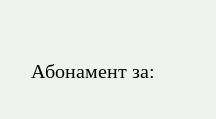Абонамент за: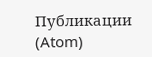Публикации (Atom)